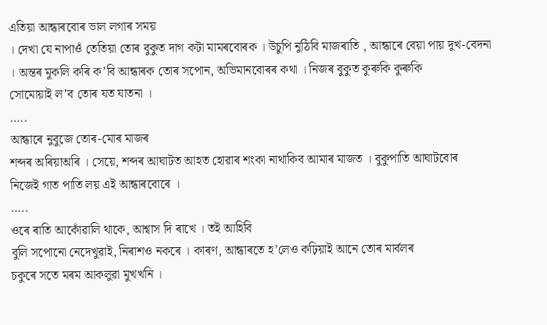এতিয়া আন্ধাৰবোৰ ভাল লগাৰ সময়
। দেখা যে নাপাওঁ তেতিয়া তোৰ বুকুত দাগ কটা মামৰবোৰক । উচুপি নুঠিবি মাজৰাতি , আন্ধাৰে বেয়া পায় দুখ-বেদনা
। অন্তৰ মুকলি কৰি ক’বি আন্ধাৰক তোৰ সপোন, অভিমানবোৰৰ কথা । নিজৰ বুকুত কুৰুকি কুৰুকি
সোমোয়াই ল’ব তোৰ যত যাতনা ।
…..
আন্ধাৰে নুবুজে তোৰ-মোৰ মাজৰ
শব্দৰ অৰিয়াঅৰি । সেয়ে, শব্দৰ আঘাটত আহত হোৱাৰ শংকা নাথাকিব আমাৰ মাজত । বুকুপাতি আঘাটবোৰ
নিজেই গাত পাতি লয় এই আন্ধাৰবোৰে ।
…..
ওৰে ৰাতি আকোঁৱালি থাকে, আশ্বাস দি ৰাখে । তই আহিবি
বুলি সপোনো নেদেখুৱাই, নিৰাশও নকৰে । কাৰণ, আন্ধাৰতে হ’লেও কঢ়িয়াই আনে তোৰ মাৰ্বলৰ
চকুৰে সতে মৰম আকলুৱা মুখখনি ।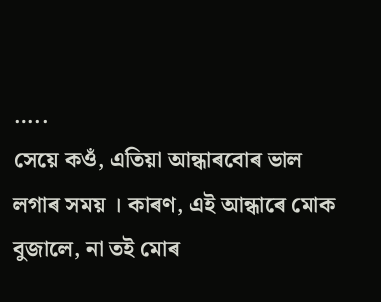…..
সেয়ে কওঁ, এতিয়া আন্ধাৰবোৰ ভাল
লগাৰ সময় । কাৰণ, এই আন্ধাৰে মোক বুজালে, না তই মোৰ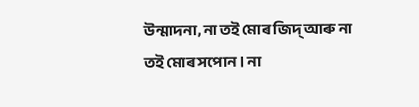উন্মাদনা, না তই মোৰ জিদ্ আৰু না
তই মোৰ সপোন । না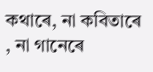কথাৰে, না কবিতাৰে , না গানেৰে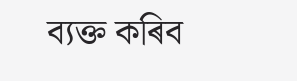ব্যক্ত কৰিব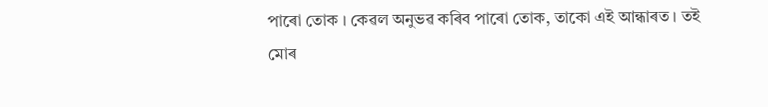পাৰো তোক । কেৱল অনুভৱ কৰিব পাৰো তোক, তাকো এই আন্ধাৰত । তই
মোৰ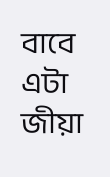বাবে এটা জীয়া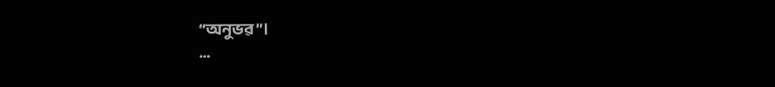“অনুভৱ”।
…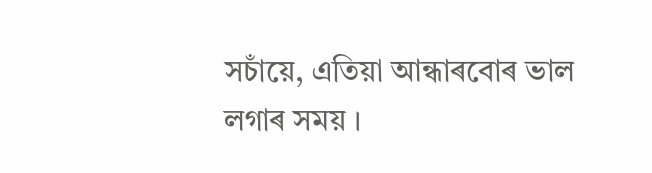সচাঁয়ে, এতিয়া আন্ধাৰবোৰ ভাল
লগাৰ সময় ।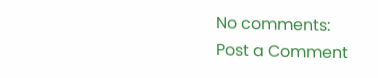No comments:
Post a Comment